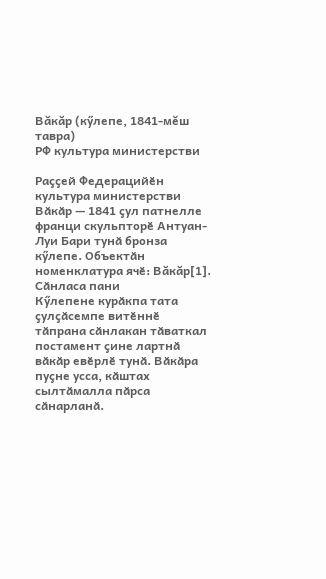Вăкăр (кӳлепе, 1841-мĕш тавра)
РФ культура министерстви

Раҫҫей Федерацийӗн культура министерстви
Вӑкӑр — 1841 ҫул патнелле франци скульпторӗ Антуан-Луи Бари тунӑ бронза кӳлепе. Объектӑн номенклатура ячӗ: Вăкăр[1].
Сӑнласа пани
Кӳлепене курӑкпа тата ҫулҫӑсемпе витӗннӗ тӑпрана сӑнлакан тӑваткал постамент ҫине лартнӑ вӑкӑр евӗрлӗ тунӑ. Вӑкӑра пуҫне усса, кӑштах сылтӑмалла пӑрса сӑнарланӑ.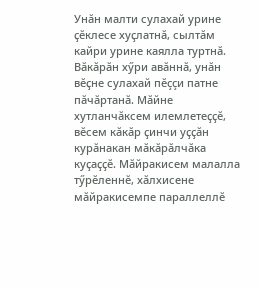Унӑн малти сулахай урине ҫӗклесе хуҫлатнӑ, сылтӑм кайри урине каялла туртнӑ. Вӑкӑрӑн хӳри авӑннӑ, унӑн вӗҫне сулахай пӗççи патне пӑчӑртанӑ. Мӑйне хутланчӑксем илемлетеҫҫӗ, вӗсем кӑкӑр ҫинчи уҫҫӑн курӑнакан мӑкӑрӑлчӑка куҫаҫҫӗ. Мӑйракисем малалла тӳрӗленнӗ, хӑлхисене мӑйракисемпе параллеллӗ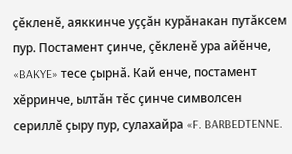ҫӗкленӗ, аяккинче уҫҫӑн курӑнакан путӑксем пур. Постамент ҫинче, ҫӗкленӗ ура айӗнче, «BAKYE» тесе ҫырнӑ. Кай енче, постамент хӗрринче, ылтӑн тӗс ҫинче символсен сериллӗ ҫыру пур, сулахайра «F. BARBEDTENNE.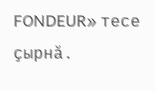FONDEUR» тесе ҫырнӑ.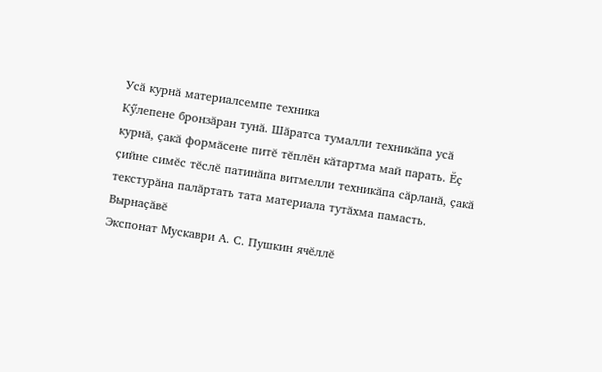Усӑ курнӑ материалсемпе техника
Кӳлепене бронзӑран тунӑ. Шӑратса тумалли техникӑпа усӑ курнӑ, ҫакӑ формӑсене питӗ тӗплӗн кӑтартма май парать. Ӗҫ ҫийне симӗс тӗслӗ патинӑпа витмелли техникӑпа сӑрланӑ, ҫакӑ текстурӑна палӑртать тата материала тутӑхма памасть.
Вырнаҫӑвӗ
Экспонат Мускаври А. С. Пушкин ячӗллӗ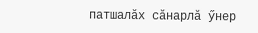патшалӑх сӑнарлӑ ӳнер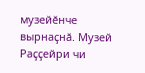музейӗнче вырнаҫнӑ. Музей Раҫҫейри чи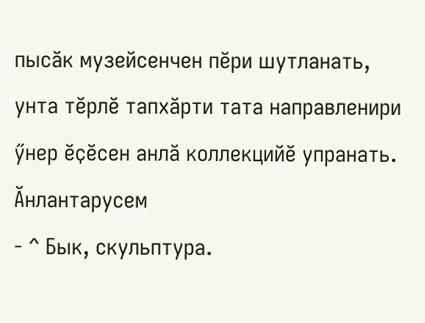пысӑк музейсенчен пӗри шутланать, унта тӗрлӗ тапхӑрти тата направленири ӳнер ӗҫӗсен анлӑ коллекцийӗ упранать.
Ӑнлантарусем
- ^ Бык, скульптура.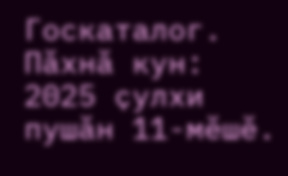Госкаталог. Пӑхнӑ кун: 2025 ҫулхи пушӑн 11-мӗшӗ.